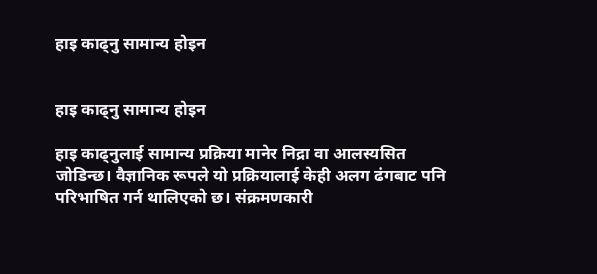हाइ काढ्नु सामान्य होइन


हाइ काढ्नु सामान्य होइन

हाइ काढ्नुलाई सामान्य प्रक्रिया मानेर निद्रा वा आलस्यसित जोडिन्छ। वैज्ञानिक रूपले यो प्रक्रियालाई केही अलग ढंगबाट पनि परिभाषित गर्न थालिएको छ। संक्रमणकारी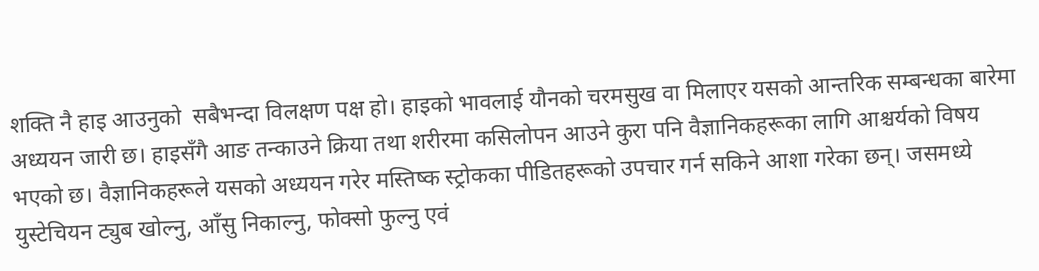शक्ति नै हाइ आउनुको  सबैभन्दा विलक्षण पक्ष हो। हाइको भावलाई यौनको चरमसुख वा मिलाएर यसको आन्तरिक सम्बन्धका बारेमा अध्ययन जारी छ। हाइसँगै आङ तन्काउने क्रिया तथा शरीरमा कसिलोपन आउने कुरा पनि वैज्ञानिकहरूका लागि आश्चर्यको विषय भएको छ। वैज्ञानिकहरूले यसको अध्ययन गरेर मस्तिष्क स्ट्रोकका पीडितहरूको उपचार गर्न सकिने आशा गरेका छन्। जसमध्ये युस्टेचियन ट्युब खोल्नु, आँसु निकाल्नु, फोक्सो फुल्नु एवं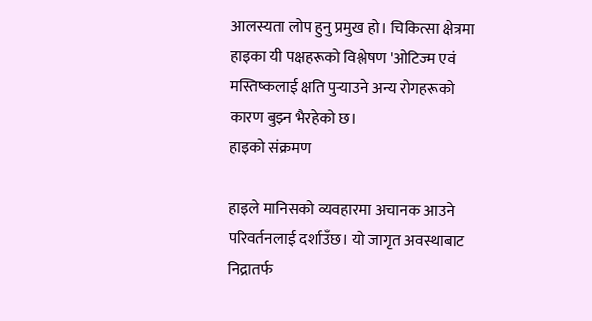आलस्यता लोप हुनु प्रमुख हो। चिकित्सा क्षेत्रमा हाइका यी पक्षहरूको विश्लेषण 'ओटिज्म एवं मस्तिष्कलाई क्षति पुर्‍याउने अन्य रोगहरूको कारण बुझ्न भैरहेको छ।
हाइको संक्रमण

हाइले मानिसको व्यवहारमा अचानक आउने परिवर्तनलाई दर्शाउँछ। यो जागृत अवस्थाबाट निद्रातर्फ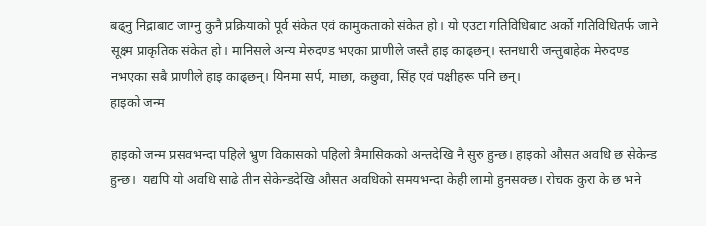बढ्नु निद्राबाट जाग्नु कुनै प्रक्रियाको पूर्व संकेत एवं कामुकताको संकेत हो। यो एउटा गतिविधिबाट अर्को गतिविधितर्फ जाने सूक्ष्म प्राकृतिक संकेत हो। मानिसले अन्य मेरुदण्ड भएका प्राणीले जस्तै हाइ काढ्छन्। स्तनधारी जन्तुबाहेक मेरुदण्ड नभएका सबै प्राणीले हाइ काढ्छन्। यिनमा सर्प, माछा, कछुवा, सिंह एवं पक्षीहरू पनि छन्।
हाइको जन्म

हाइको जन्म प्रसवभन्दा पहिले भ्रुण विकासको पहिलो त्रैमासिकको अन्तदेखि नै सुरु हुन्छ। हाइको औसत अवधि छ सेकेन्ड हुन्छ।  यद्यपि यो अवधि साढे तीन सेकेन्डदेखि औसत अवधिको समयभन्दा केही लामो हुनसक्छ। रोचक कुरा के छ भने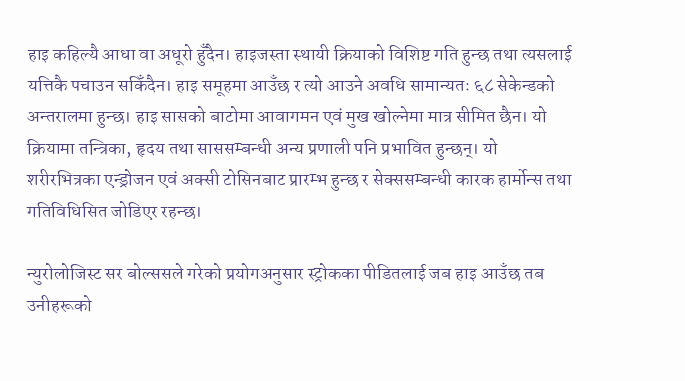हाइ कहिल्यै आधा वा अधूरो हुँदैन। हाइजस्ता स्थायी क्रियाको विशिष्ट गति हुन्छ तथा त्यसलाई यत्तिकै पचाउन सकिँदैन। हाइ समूहमा आउँछ र त्यो आउने अवधि सामान्यतः ६८ सेकेन्डको अन्तरालमा हुन्छ। हाइ सासको बाटोमा आवागमन एवं मुख खोल्नेमा मात्र सीमित छैन। यो क्रियामा तन्त्रिका, हृदय तथा साससम्बन्धी अन्य प्रणाली पनि प्रभावित हुन्छन्। यो शरीरभित्रका एन्ड्रोजन एवं अक्सी टोसिनबाट प्रारम्भ हुन्छ र सेक्ससम्बन्धी कारक हार्मोन्स तथा गतिविधिसित जोडिएर रहन्छ।

न्युरोलोजिस्ट सर बोल्ससले गरेको प्रयोगअनुसार स्ट्रोकका पीडितलाई जब हाइ आउँछ तब उनीहरूको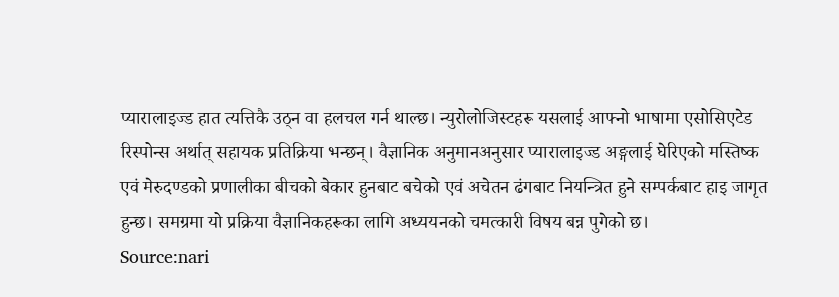प्यारालाइज्ड हात त्यत्तिकै उठ्न वा हलचल गर्न थाल्छ। न्युरोलोजिस्टहरू यसलाई आफ्नो भाषामा एसोसिएटेड रिस्पोन्स अर्थात् सहायक प्रतिक्रिया भन्छन्। वैज्ञानिक अनुमानअनुसार प्यारालाइज्ड अङ्गलाई घेरिएको मस्तिष्क एवं मेरुदण्डको प्रणालीका बीचको बेकार हुनबाट बचेको एवं अचेतन ढंगबाट नियन्त्रित हुने सम्पर्कबाट हाइ जागृत हुन्छ। समग्रमा यो प्रक्रिया वैज्ञानिकहरूका लागि अध्ययनको चमत्कारी विषय बन्न पुगेको छ।
Source:nari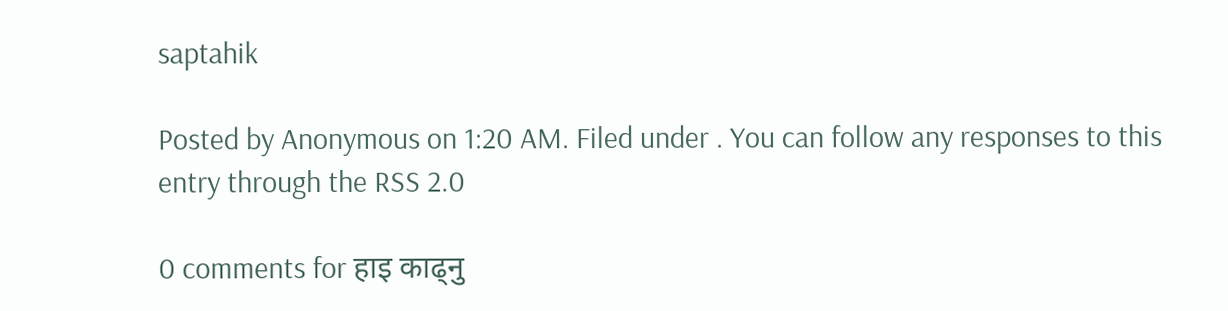saptahik

Posted by Anonymous on 1:20 AM. Filed under . You can follow any responses to this entry through the RSS 2.0

0 comments for हाइ काढ्नु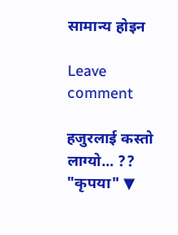सामान्य होइन

Leave comment

हजुरलाई कस्तो लाग्यो... ?? "कृपया" ▼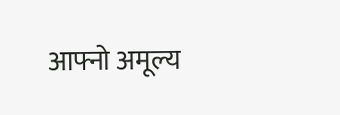आफ्नो अमूल्य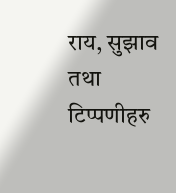राय, सुझाव तथा टिप्पणीहरु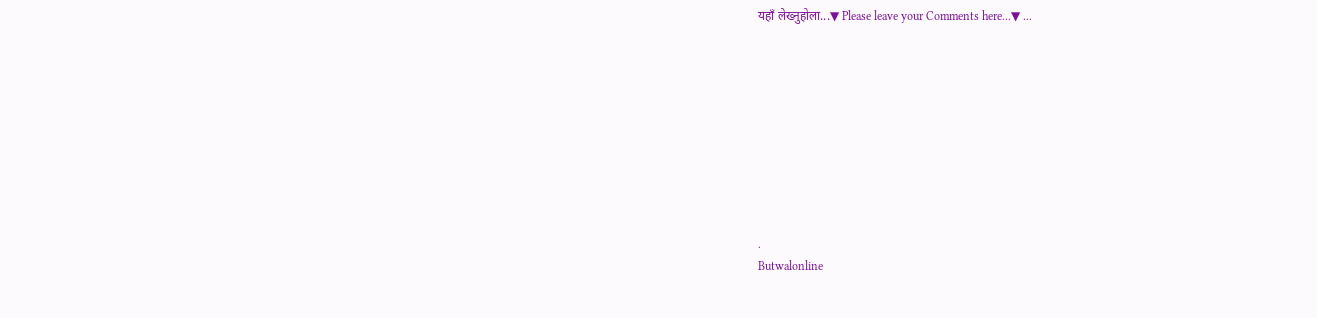यहाँ लेख्नुहोला...▼ Please leave your Comments here...▼ ...









.
Butwalonline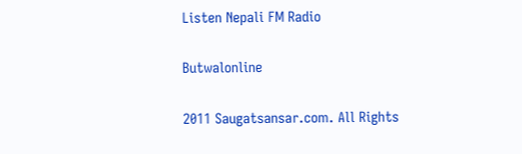Listen Nepali FM Radio

Butwalonline

2011 Saugatsansar.com. All Rights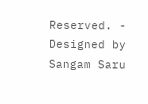Reserved. - Designed by Sangam Saru